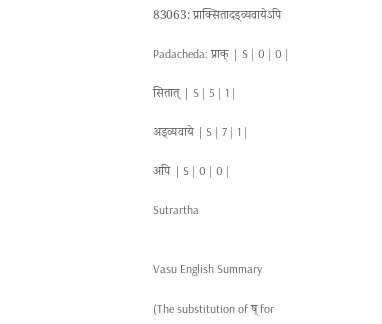83063: प्राक्सितादड्व्यवायेऽपि

Padacheda: प्राक् | S | 0 | 0 |

सितात् | S | 5 | 1 |

अड्व्यवाये | S | 7 | 1 |

अपि | S | 0 | 0 |

Sutrartha


Vasu English Summary

(The substitution of ष् for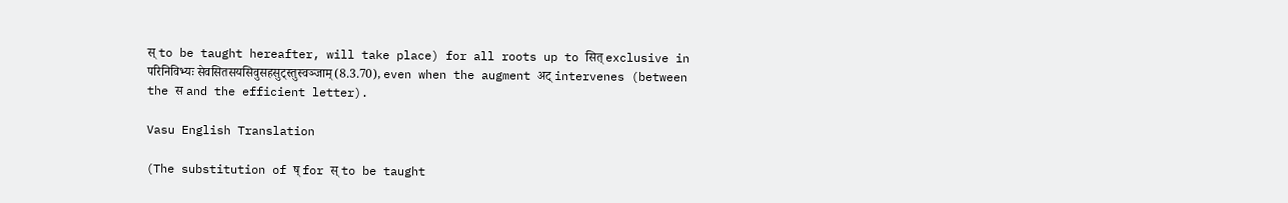स् to be taught hereafter, will take place) for all roots up to सित् exclusive in परिनिविभ्यः सेवसितसयसिवुसहसुट्स्तुस्वञ्जाम् (8.3.70), even when the augment अट् intervenes (between the स and the efficient letter).

Vasu English Translation

(The substitution of ष् for स् to be taught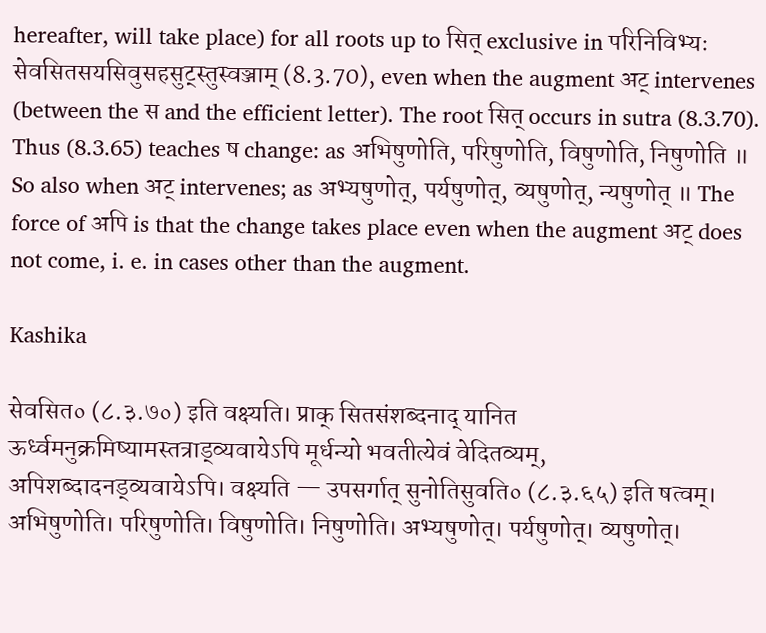hereafter, will take place) for all roots up to सित् exclusive in परिनिविभ्यः सेवसितसयसिवुसहसुट्स्तुस्वञ्जाम् (8.3.70), even when the augment अट् intervenes (between the स and the efficient letter). The root सित् occurs in sutra (8.3.70). Thus (8.3.65) teaches ष change: as अभिषुणोति, परिषुणोति, विषुणोति, निषुणोति ॥ So also when अट् intervenes; as अभ्यषुणोत्, पर्यषुणोत्, व्यषुणोत्, न्यषुणोत् ॥ The force of अपि is that the change takes place even when the augment अट् does not come, i. e. in cases other than the augment.

Kashika

सेवसित० (८.३.७०) इति वक्ष्यति। प्राक् सितसंशब्दनाद् यानित ऊर्ध्वमनुक्रमिष्यामस्तत्राड्व्यवायेऽपि मूर्धन्यो भवतीत्येवं वेदितव्यम्, अपिशब्दादनड्व्यवायेऽपि। वक्ष्यति — उपसर्गात् सुनोतिसुवति० (८.३.६५) इति षत्वम्। अभिषुणोति। परिषुणोति। विषुणोति। निषुणोति। अभ्यषुणोत्। पर्यषुणोत्। व्यषुणोत्।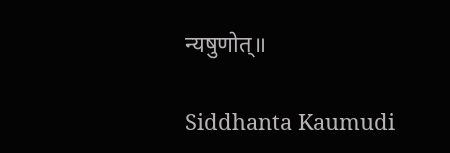न्यषुणोत्॥

Siddhanta Kaumudi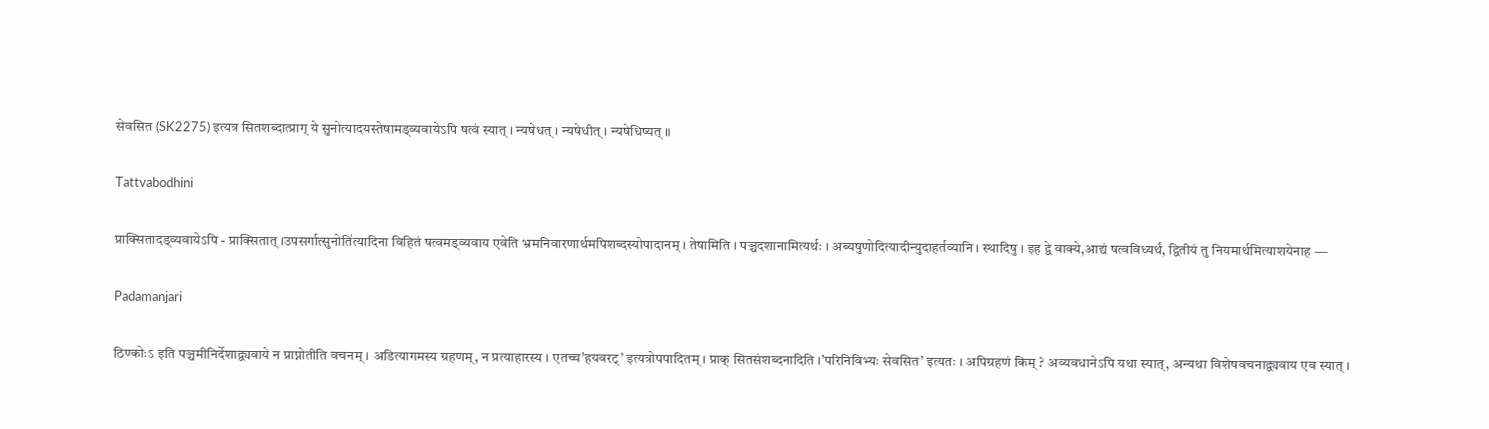सेवसित (SK2275) इत्यत्र सितशब्दात्प्राग् ये सुनोत्यादयस्तेषामड्व्यवायेऽपि षत्वं स्यात् । न्यषेधत् । न्यषेधीत् । न्यषेधिष्यत् ॥

Tattvabodhini

प्राक्सितादड्व्यवायेऽपि - प्राक्सितात् ।उपसर्गात्सुनोति॑त्यादिना विहितं षत्वमड्व्यवाय एवेति भ्रमनिवारणार्थमपिशब्दस्योपादानम् । तेषामिति । पञ्चदशानामित्यर्थः । अब्यषुणोदित्यादीन्युदाहर्तव्यानि । स्थादिषु । इह द्वे वाक्ये,आद्यं षत्वविध्यर्थं, द्वितीयं तु नियमार्थमित्याशयेनाह —

Padamanjari

ठिण्कोःऽ इति पञ्चमीनिर्देशाद्व्यवाये न प्राप्नोतीति वचनम् । अडित्यागमस्य ग्रहणम्, न प्रत्याहारस्य । एतच्च’हयवरट्’ इत्यत्रोपपादितम् । प्राक् सितसंशब्दनादिति ।’परिनिविभ्यः सेवसित’ इत्यतः । अपिग्रहणं किम् ? अव्यवधानेऽपि यथा स्यात्, अन्यथा विशेषवचनाद्व्यवाय एव स्यात् ।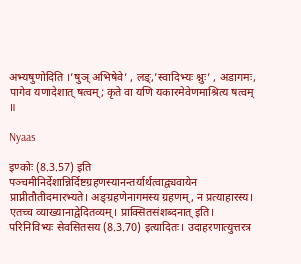अभ्यषुणोदिति ।’षुञ् अभिषेवे’ , लङ्,’स्वादिभ्यः श्नुः’ , अडागमः, पागेव यणादेशात् षत्वम्; कृते वा यणि यकारमेवेणमाश्रित्य षत्वम् ॥

Nyaas

इण्कोः (8.3.57) इति पञ्चमीनिर्देशान्निर्दिष्टग्रहणस्यानन्तर्यार्थत्वाद्व्यवायेन प्राप्नीतौतीदमारभ्यते। अङ्ग्रहणेनागमस्य ग्रहणम्, न प्रत्याहारस्य। एतच्च व्याख्यानाद्वेदितव्यम्। प्राक्सितसंशब्दनात् इति। परिनिविभ्यः सेवसितसय (8.3.70) इत्यादितः। उदाहरणात्युत्तरत्र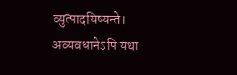व्युत्पादयिष्यन्ते। अव्यवधानेऽपि यथा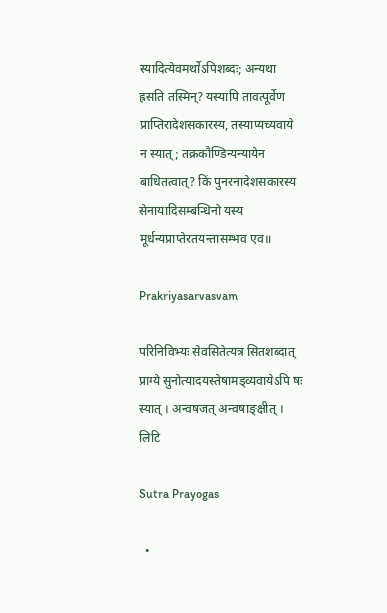स्यादित्येवमर्थोऽपिशब्दः; अन्यथा ह्रसति तस्मिन्? यस्यापि तावत्पूर्वेण प्राप्तिरादेशसकारस्य, तस्याप्यच्यवाये न स्यात्; तक्रकौण्डिन्यन्यायेन बाधितत्वात्? किं पुनरनादेशसकारस्य सेनायादिसम्बन्धिनो यस्य मूर्धन्यप्राप्तेरतयन्तासम्भव एव॥

Prakriyasarvasvam

परिनिविभ्यः सेवसितेत्यत्र सितशब्दात् प्राग्ये सुनोत्यादयस्तेषामड्व्यवायेऽपि षः स्यात् । अन्वषजत् अन्वषाङ्क्षीत् । लिटि

Sutra Prayogas

  •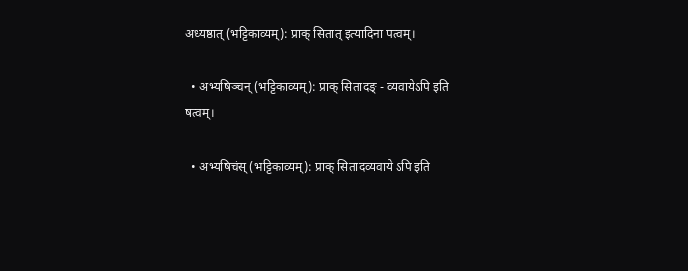अध्यष्ठात् (भट्टिकाव्यम्): प्राक् सितात् इत्यादिना पत्वम्।

  • अभ्यषिञ्चन् (भट्टिकाव्यम्): प्राक् सितादङ् - व्यवायेऽपि इति षत्वम्।

  • अभ्यषिचंस् (भट्टिकाव्यम्): प्राक् सितादव्यवाये ऽपि इति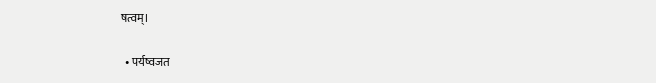षत्वम्।

  • पर्यष्वजत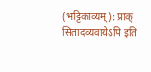(भट्टिकाव्यम्): प्राक् सितादव्यवायेऽपि इति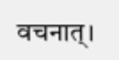वचनात्।